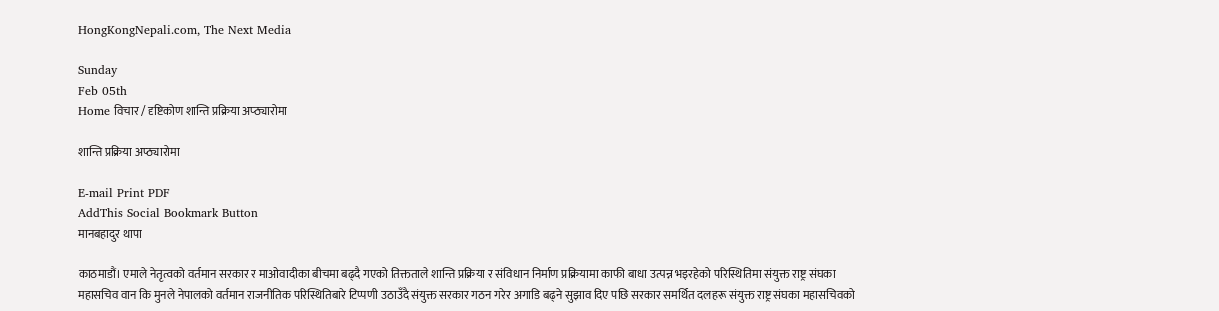HongKongNepali.com, The Next Media

Sunday
Feb 05th
Home विचार / दृष्टिकोण शान्ति प्रक्रिया अप्ठ्यारोमा

शान्ति प्रक्रिया अप्ठ्यारोमा

E-mail Print PDF
AddThis Social Bookmark Button
मानबहादुर थापा

काठमाडौं। एमाले नेतृत्वको वर्तमान सरकार र माओवादीका बीचमा बढ्दै गएको तिक्तताले शान्ति प्रक्रिया र संविधान निर्माण प्रक्रियामा काफी बाधा उत्पन्न भइरहेको परिस्थितिमा संयुक्त राष्ट्र संघका महासचिव वान कि मुनले नेपालको वर्तमान राजनीतिक परिस्थितिबारे टिप्पणी उठाउँदै संयुक्त सरकार गठन गरेर अगाडि बढ्ने सुझाव दिए पछि सरकार समर्थित दलहरू संयुक्त राष्ट्र संघका महासचिवको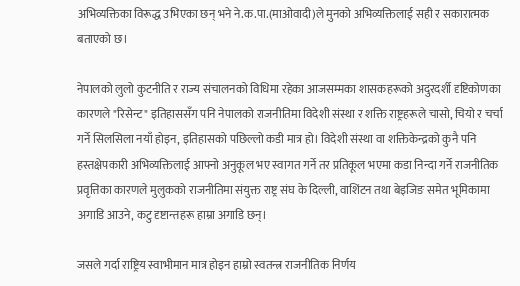अभिव्यक्तिका विरूद्ध उभिएका छन् भने ने.क.पा.(माओवादी)ले मुनको अभिव्यक्तिलाई सही र सकारात्मक बताएको छ।

नेपालको लुलो कुटनीति र राज्य संचालनको विधिमा रहेका आजसम्मका शासकहरूको अदुरदर्शी दृष्टिकोणका कारणले "रिसेन्ट" इतिहाससँग पनि नेपालको राजनीतिमा विदेशी संस्था र शक्ति राष्ट्रहरूले चासो, चियो र चर्चा गर्ने सिलसिला नयाँ होइन, इतिहासको पछिल्लो कडी मात्र हो। विदेशी संस्था वा शक्तिकेन्द्रको कुनै पनि हस्तक्षेपकारी अभिव्यक्तिलाई आफ्नो अनुकूल भए स्वागत गर्ने तर प्रतिकूल भएमा कडा निन्दा गर्ने राजनीतिक प्रवृत्तिका कारणले मुलुकको राजनीतिमा संयुक्त राष्ट्र संघ के दिल्ली, वाशिंटन तथा बेइजिङ समेत भूमिकामा अगाडि आउने, कटु दृष्टान्तहरू हाम्रा अगाडि छन्।

जसले गर्दा राष्ट्रिय स्वाभीमान मात्र होइन हाम्रो स्वतन्त्र राजनीतिक निर्णय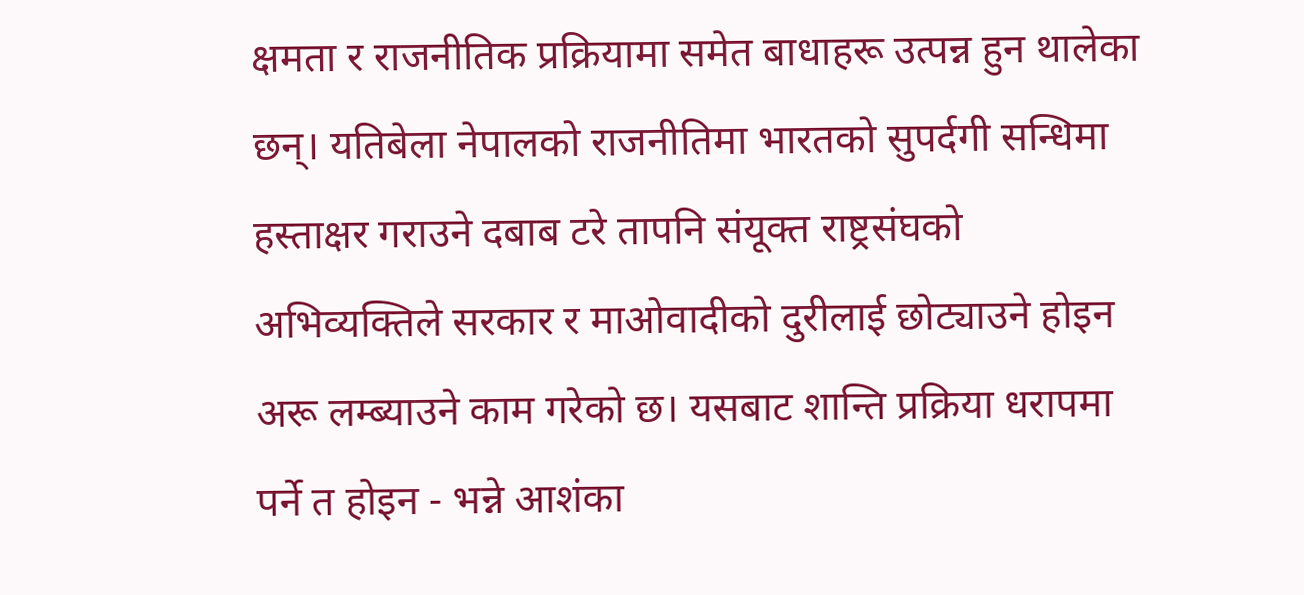क्षमता र राजनीतिक प्रक्रियामा समेत बाधाहरू उत्पन्न हुन थालेका छन्। यतिबेला नेपालको राजनीतिमा भारतको सुपर्दगी सन्धिमा हस्ताक्षर गराउने दबाब टरे तापनि संयूक्त राष्ट्रसंघको अभिव्यक्तिले सरकार र माओवादीको दुरीलाई छोट्याउने होइन अरू लम्ब्याउने काम गरेको छ। यसबाट शान्ति प्रक्रिया धरापमा पर्ने त होइन - भन्ने आशंका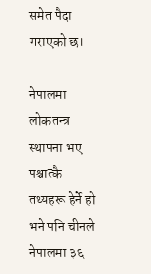समेत पैदा गराएको छ।

नेपालमा लोकतन्त्र स्थापना भए पश्चात्कै तथ्यहरू हेर्ने हो भने पनि चीनले नेपालमा ३६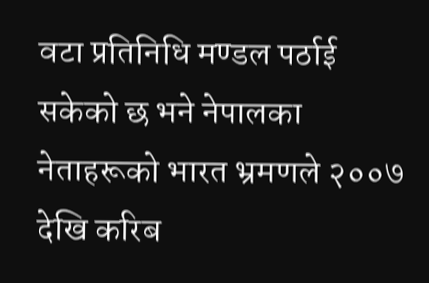वटा प्रतिनिधि मण्डल पर्ठाई सकेको छ भने नेपालका नेताहरूको भारत भ्रमणले २००७ देखि करिब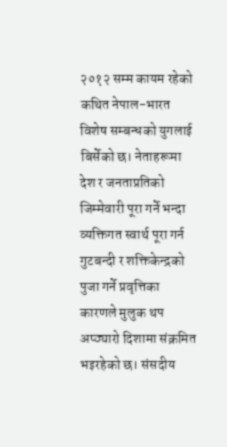२०१२ सम्म कायम रहेको कथित नेपाल-भारत विशेष सम्बन्धको युगलाई बिर्सेको छ। नेताहरूमा देश र जनताप्रतिको जिम्मेवारी पूरा गर्ने भन्दा व्यक्तिगत स्वार्थ पूरा गर्न गुटबन्दी र शक्तिकेन्द्रको पुजा गर्ने प्रवृत्तिका कारणले मुलुक थप अप्ठ्यारो दिशामा संक्रमित भइरहेको छ। संसदीय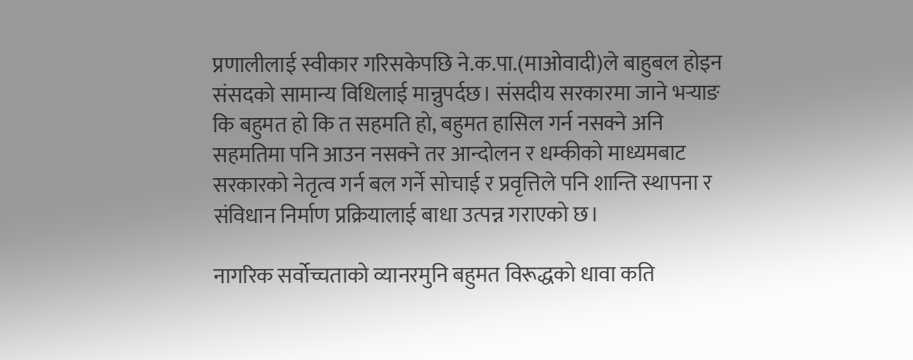प्रणालीलाई स्वीकार गरिसकेपछि ने.क.पा.(माओवादी)ले बाहुबल होइन संसदको सामान्य विधिलाई मान्नुपर्दछ। संसदीय सरकारमा जाने भर्‍याङ कि बहुमत हो कि त सहमति हो, बहुमत हासिल गर्न नसक्ने अनि सहमतिमा पनि आउन नसक्ने तर आन्दोलन र धम्कीको माध्यमबाट सरकारको नेतृत्व गर्न बल गर्ने सोचाई र प्रवृत्तिले पनि शान्ति स्थापना र संविधान निर्माण प्रक्रियालाई बाधा उत्पन्न गराएको छ।

नागरिक सर्वोच्चताको व्यानरमुनि बहुमत विरूद्धको धावा कति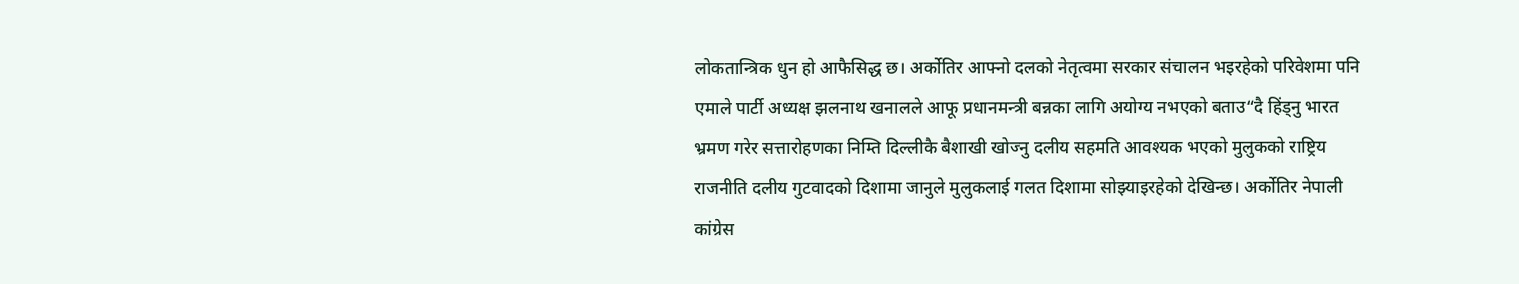लोकतान्त्रिक धुन हो आफैसिद्ध छ। अर्कोतिर आफ्नो दलको नेतृत्वमा सरकार संचालन भइरहेको परिवेशमा पनि एमाले पार्टी अध्यक्ष झलनाथ खनालले आफू प्रधानमन्त्री बन्नका लागि अयोग्य नभएको बताउ“दै हिंड्नु भारत भ्रमण गरेर सत्तारोहणका निम्ति दिल्लीकै बैशाखी खोज्नु दलीय सहमति आवश्यक भएको मुलुकको राष्ट्रिय राजनीति दलीय गुटवादको दिशामा जानुले मुलुकलाई गलत दिशामा सोझ्याइरहेको देखिन्छ। अर्कोतिर नेपाली कांग्रेस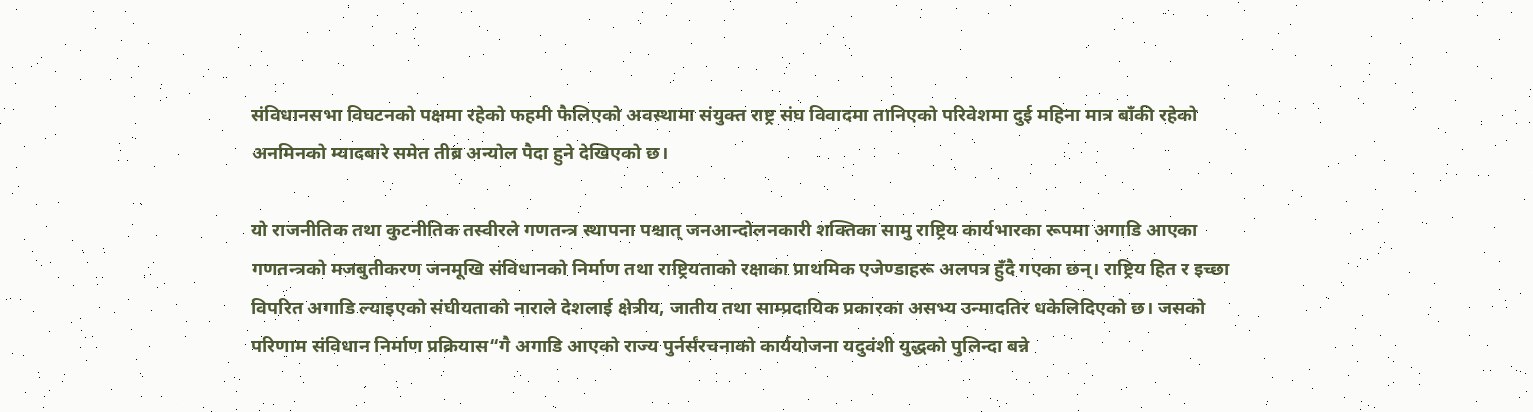संविधानसभा विघटनको पक्षमा रहेको फहमी फैलिएको अवस्थामा संयुक्त राष्ट्र संघ विवादमा तानिएको परिवेशमा दुई महिना मात्र बाँकी रहेको अनमिनको म्यादबारे समेत तीब्र अन्योल पैदा हुने देखिएको छ।

यो राजनीतिक तथा कुटनीतिक तस्वीरले गणतन्त्र स्थापना पश्चात् जनआन्दोलनकारी शक्तिका सामु राष्ट्रिय कार्यभारका रूपमा अगाडि आएका गणतन्त्रको मजबुतीकरण जनमूखि संविधानको निर्माण तथा राष्ट्रियताको रक्षाका प्राथमिक एजेण्डाहरू अलपत्र हुँदै गएका छन्। राष्ट्रिय हित र इच्छा विपरित अगाडि ल्याइएको संघीयताको नाराले देशलाई क्षेत्रीय, जातीय तथा साम्प्रदायिक प्रकारका असभ्य उन्मादतिर धकेलिदिएको छ। जसको परिणाम संविधान निर्माण प्रक्रियास“गै अगाडि आएको राज्य पुर्नर्संरचनाको कार्ययोजना यदुवंशी युद्धको पुलिन्दा बन्ने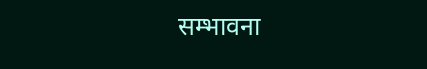सम्भावना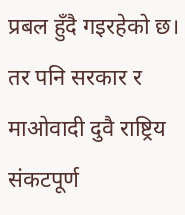प्रबल हुँदै गइरहेको छ। तर पनि सरकार र माओवादी दुवै राष्ट्रिय संकटपूर्ण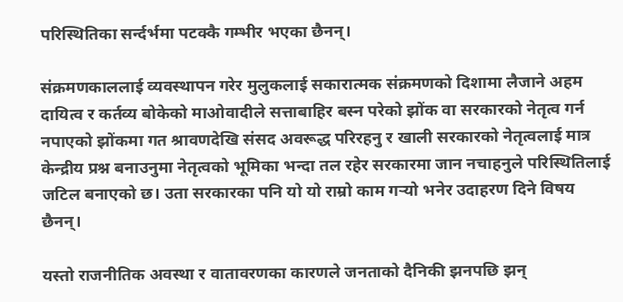परिस्थितिका सर्न्दर्भमा पटक्कै गम्भीर भएका छैनन्।

संक्रमणकाललाई व्यवस्थापन गरेर मुलुकलाई सकारात्मक संक्रमणको दिशामा लैजाने अहम दायित्व र कर्तव्य बोकेको माओवादीले सत्ताबाहिर बस्न परेको झोंक वा सरकारको नेतृत्व गर्न नपाएको झोंकमा गत श्रावणदेखि संसद अवरूद्ध परिरहनु र खाली सरकारको नेतृत्वलाई मात्र केन्द्रीय प्रश्न बनाउनुमा नेतृत्वको भूमिका भन्दा तल रहेर सरकारमा जान नचाहनुले परिस्थितिलाई जटिल बनाएको छ। उता सरकारका पनि यो यो राम्रो काम गर्‍यो भनेर उदाहरण दिने विषय छैनन्।

यस्तो राजनीतिक अवस्था र वातावरणका कारणले जनताको दैनिकी झनपछि झन्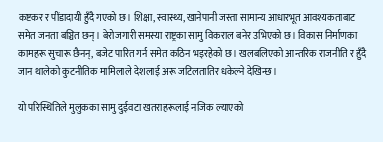कष्टकर र पींडादायी हुँदै गएको छ। शिक्षा, स्वास्थ्य, खानेपानी जस्ता सामान्य आधारभूत आवश्यकताबाट समेत जनता बञ्चित छन्। बेरोजगारी समस्या राष्ट्रका सामु विकराल बनेर उभिएको छ। विकास निर्माणका कामहरू सुचारू छैनन्, बजेट पारित गर्न समेत कठिन भइरहेको छ। खलबलिएको आन्तरिक राजनीति र हुँदै जान थालेको कुटनीतिक मामिलाले देशलाई अरू जटिलतातिर धकेल्ने देखिन्छ।

यो परिस्थितिले मुलुकका सामु दुईवटा खतराहरूलाई नजिक ल्याएको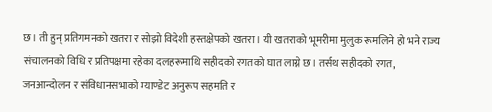छ। ती हुन् प्रतिगमनको खतरा र सोझो विदेशी हस्तक्षेपको खतरा। यी खतराको भूमरीमा मुलुक रूमलिने हो भने राज्य संचालनको विधि र प्रतिपक्षमा रहेका दलहरूमाथि सहीदको रगतको घात लाग्ने छ। तर्सथ सहीदको रगत, जनआन्दोलन र संविधानसभाको म्याण्डेट अनुरूप सहमति र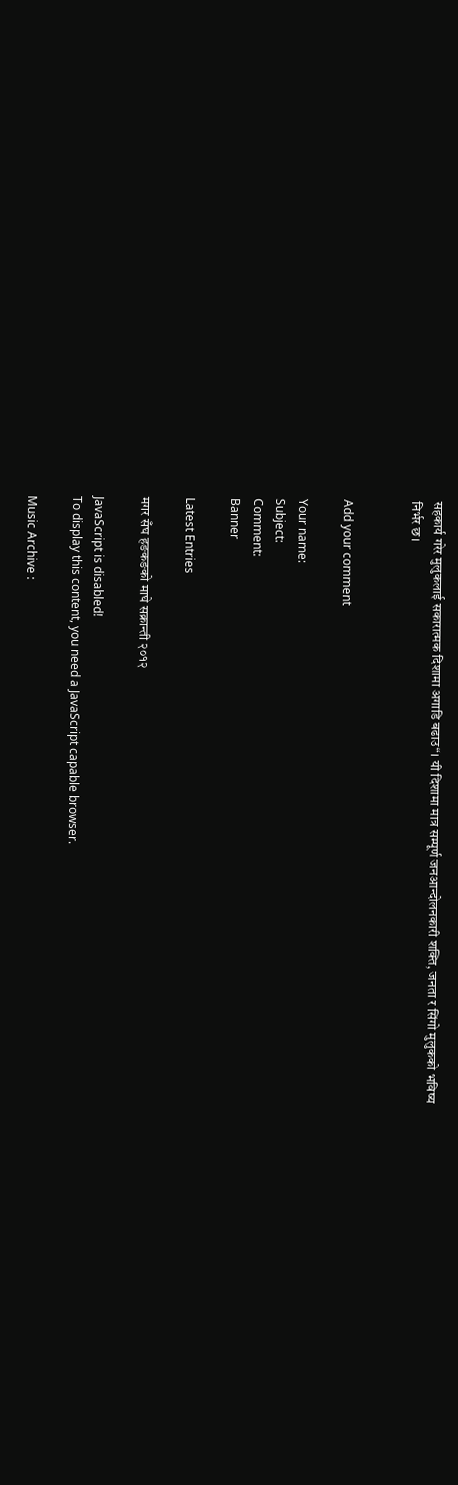सहकार्य गरेर मुलुकलाई सकारात्मक दिशामा अगाडि बढाउ“। यी दिशामा मात्र सम्पूर्ण जनआन्दोलनकारी शक्ति, जनता र सिंगो मुलुकको भविष्य निर्भर छ।


Add your comment

Your name:
Subject:
Comment:
Banner

Latest Entries

मगर सँघ हङकङको माघे सक्रान्ती २०१२

JavaScript is disabled!
To display this content, you need a JavaScript capable browser.

Music Archive :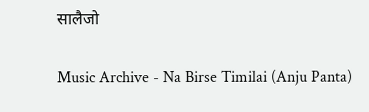सालैजो

Music Archive - Na Birse Timilai (Anju Panta)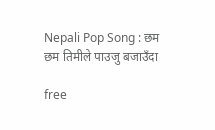Nepali Pop Song : छम छम तिमीले पाउजु बजाउँदा

free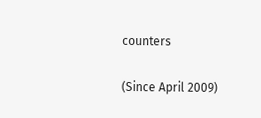counters

(Since April 2009)